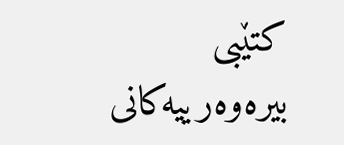کتێبی بیرەوەرییەکانی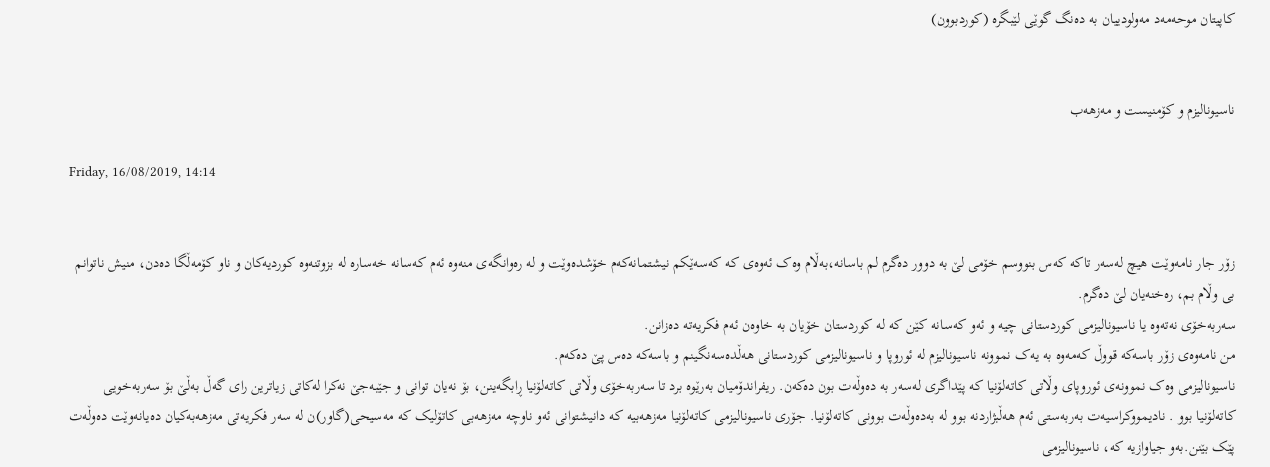کاپیتان موحەمەد مەولودییان بە دەنگ گوێی لێبگرە (کوردبوون)


ناسیونالیزم و کۆمنیست و مەزهەب

Friday, 16/08/2019, 14:14


زۆر جار نامەوێت هیچ لەسەر تاکە کەس بنووسم خۆمی لێ بە دوور دەگرم لم باسانە،بەڵام وەک ئەوەی کە کەسەێکم نیشتمانەکەم خۆشدەوێت و لە رەوانگەی منەوە ئەم کەسانە خەسارە لە بزوتنەوە کوردیەکان و ناو کۆمەڵگا دەدن، منیش ناتوانم بی وڵام بم، رەخنەیان لێ دەگرم.
سەربەخۆی نەتەوە یا ناسیونالیزمی کوردستانی چیە و ئەو کەسانە کێن کە لە کوردستان خۆیان بە خاوەن ئەم فکریەتە دەزانن.
من نامەوەی زۆر باسەکە قووڵ کەمەوە بە یەک نموونە ناسیونالیزم لە ئوروپا و ناسیونالیزمی کوردستانی هەڵدەسەنگینم و باسەکە دەس پێ دەکەم.
ناسیونالیزمی وەک نموونەی ئوروپای وڵاتی کاتەلۆنیا کە پێداگری لەسەر بە دەوڵەت بون دەکەن. ریفراندۆمیان بەرێوە برد تا سەربەخۆی وڵاتی کاتەلۆنیا ڕابگەینن، بۆ نەیان توانی و جێبەجێ نەکرا لەکاتی زیاترین رای گەڵ بەڵێ بۆ سەربەخویی کاتەلۆنیا بوو . نادیمووکراسیەت بەربەستی ئەم هەڵبژاردنە بوو لە بەدەوڵەت بوونی کاتەلۆنیا. جۆری ناسیونالیزمی کاتەلۆنیا مەزهەبیە کە دانیشتوانی ئەو ناوچە مەزهەبی کاتۆلیک کە مەسیحی(گاور)ن لە سەر فکریەتی مەزهەبەکیان دەیانەوێت دەوڵەت پێک بێنن.بەو جیاوازیە کە، ناسیونالیزمی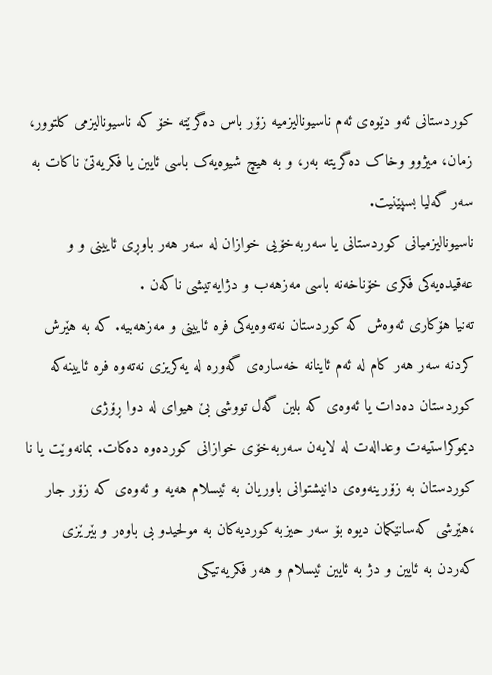کوردستانی ئەو دێوەی ئەم ناسیونالیزمیە زۆر باس دەگرێتە خۆ کە ناسیونالیزمی کلتوور، زمان، میژوو وخاک دەگریتە بەر، و بە هیچ شیوەیەک باسی ئایین یا فکریەتێ ناکات بە سەر گەلیا بسپێنیت.
ناسیونالیزمیانی کوردستانی یا سەربەخۆیی خوازان لە سەر هەر باوڕی ئایینی و و عەقیدەیەکی فکری خۆناخەنە باسی مەزهەب و دژایەتیشی ناکەن .
تەنیا هۆکاری ئەوەش کە کوردستان نەتەوەیەکی فرە ئایینی و مەزهەبیە. کە بە هێرش کردنە سەر هەر کام لە ئەم ئاینانە خەسارەی گەورە لە یەکریزی نەتەوە فرە ئایینەکە کوردستان دەدات یا ئەوەی کە بلین گەل تووشی بێ هیوای لە دوا ڕۆژی دیموکراستیەت وعدالەت لە لایەن سەربەخۆی خوازانی کوردەوە دەکات. بمانەوێت یا نا کوردستان بە زۆرینەوەی دانیشتوانی باوریان بە ئیسلام هەیە و ئەوەی کە زۆر جار ،هێرشی کەسانێکمان دیوە بۆ سەر حیزبە کوردیەکان بە مولحیدو بی باوەر و بێرێزی کەردن بە ئایین و دژ بە ئایین ئیسلام و هەر فکریەتیکی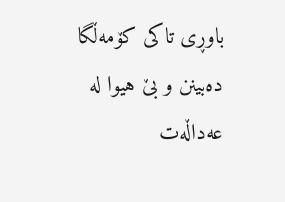باوڕی تاکی کۆمەڵگا دەبینن و بێ هیوا لە عەداڵەت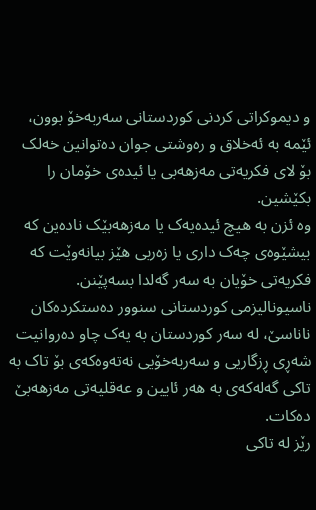و دیموکراتی کردنی کوردستانی سەربەخۆ بوون،
ئێمە بە ئەخلاق و رەوشتی جوان دەتوانین خەلک بۆ لای فکریەتی مەزهەبی یا ئیدەی خۆمان را بکێشین.
وە ئزن بە هیچ ئیدەیەک یا مەزهەبێک نادەین کە بیشێوەی چەک داری یا زەربی هێز بیانەوێت کە فکریەتی خۆیان بە سەر گەلدا بسەپێنن.
ناسیونالیزمی کوردستانی سنوور دەستکردەکان ناناسێ، لە سەر کوردستان بە یەک چاو دەروانیت
شەڕی ڕزگاریی و سەربەخۆیی نەتەوەکەی بۆ تاک بە تاکی گەلەکەی بە هەر ئایین و عەقلیەتی مەزهەبێ دەکات.
رێز لە تاکی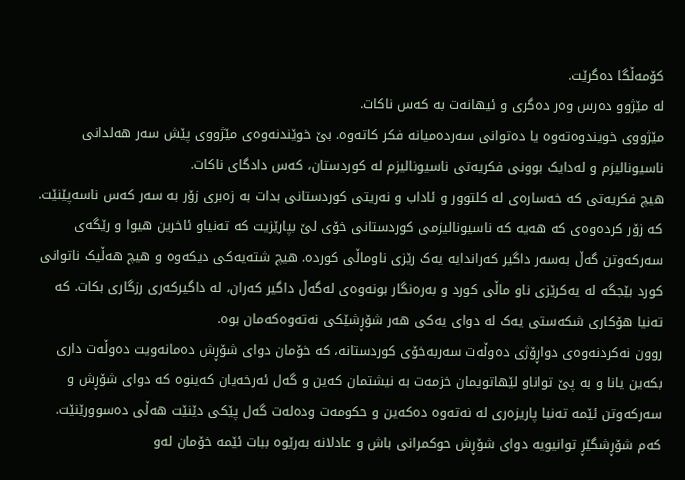کۆمەڵگا دەگرێت.
لە مێژوو دەرس وەر دەگری و ئیهانەت بە کەس ناکات.
مێژووی خویندوەتەوە یا دەتوانی سەردەمیانە فکر کاتەوە. بێ خوێندنەوەی مێژووی پێش سەر هەلدانی ناسیونالیزم و لەدایک بوونی فکریەتی ناسیونالیزم لە کوردستان، کەس دادگای ناکات.
هیچ فکریەتی کە خەسارەی لە کلتوور و ئاداب و نەریتی کوردستانی بدات بە زەبری زۆر بە سەر کەس ناسەپێنێت.
کە زۆر کردەوەی کە هەیە کە ناسیونالیزمی کوردستانی خۆی لێ بپارێزیت کە تەنیاو ئاخرین هیوا و رێگەی سەرکەوتن گەڵ بەسەر داگیر کەراندایە یەک رێزی ناوماڵی کوردە. هیچ شتەیەکی دیکەوە و هیچ هەڵیک ناتوانی کورد بێجگە لە یەکرێزی ناو ماڵی کورد و بەرەنگار بونەوەی لەگەڵ داگیر کەران، لە داگیرکەری رزگاری بکات. کە تەنیا هۆکاری شکەستی یەک لە دوای یەکی هەر شۆڕشێکی نەتەوەکەمان بوە.
روون نەکردنەوەی دواڕۆژی دەوڵەت سەربەخۆی کوردستانە، کە خۆمان دوای شۆڕش دەمانەویت دەوڵەت داری بکەین یانا و بە پێ تواناو لێهاتویمان خزمەت بە نیشتمان کەین و گەل ئەرخەیان کەینوە کە دوای شۆڕش و سەرکەوتن ئێمە تەنیا پاریزەری لە نەتەوە دەکەین و حکومەت ودەلەت گەل پێکی دێنێت هەڵی دەسوورێنێت.
کەم شۆڕشگێڕ توانیویە دوای شۆڕش حوکمرانی باش و عادلانە بەرێوە ببات ئێمە خۆمان لەو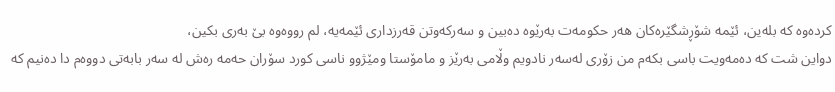کردەوە کە بلەین، ئێمە شۆڕشگێرەکان هەر حکومەت بەرێوە دەبین و سەرکەوتن قەرزداری ئێمەیە، لم رووەوە بێ بەری بکین،
دواین شت کە دەمەویت باسی بکەم من زۆری لەسەر نادویم وڵامی بەرێز و مامۆستا ومێژوو ناسی کورد سۆران حەمە رەش لە سەر بابەتی دووەم دا دەنیم کە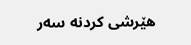هێرشی کردنە سەر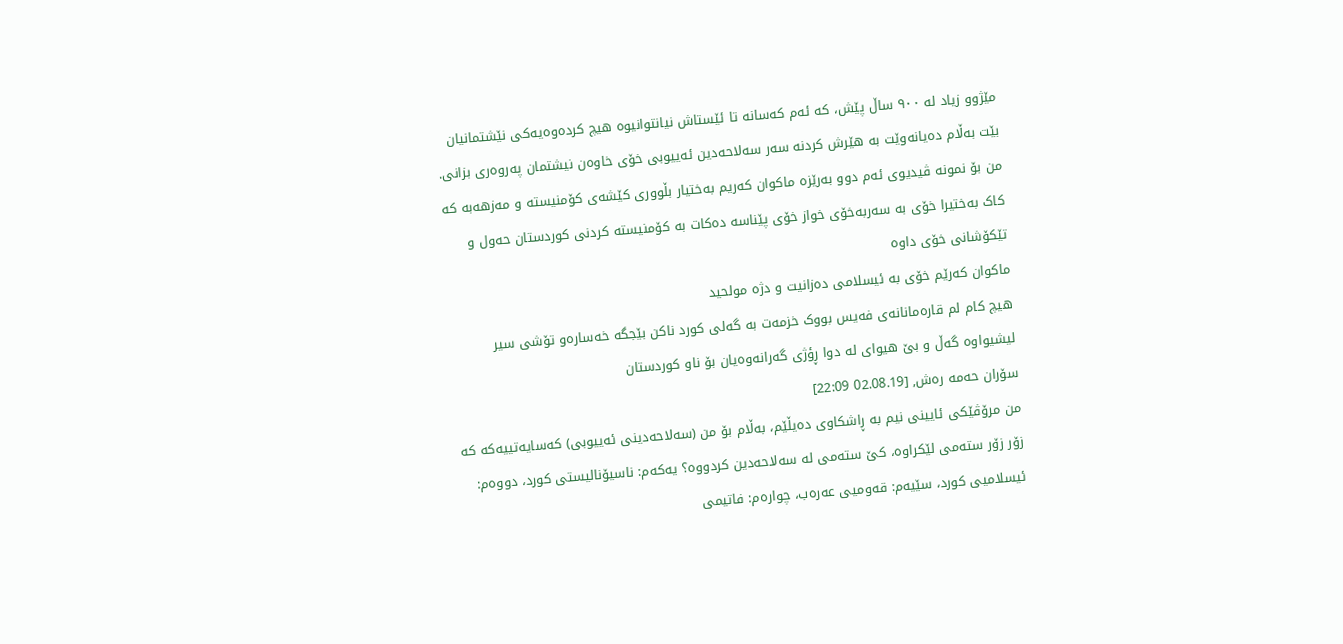مێژوو زیاد لە ٩٠٠ ساڵ پێش، کە ئەم کەسانە تا ئێستاش نیانتوانیوە هیچ کردەوەیەکی نێشتمانیان بێت بەڵام دەیانەوێت بە هێرش کردنە سەر سەلاحەدین ئەییوبی خۆی خاوەن نیشتمان پەروەری بزانی.
من بۆ نمونە ڤیدیوی ئەم دوو بەرێزە ماکوان کەریم بەختیار بڵووری کێشەی کۆمنیستە و مەزهەبە کە کاک بەختیرا خۆی بە سەربەخۆی خواز خۆی پێناسە دەکات بە کۆمنیستە کردنی کوردستان حەول و تێکۆشانی خۆی داوە
ماکوان کەرێم خۆی بە ئیسلامی دەزانیت و دژە مولحید
هیچ کام لم قارەمانانەی فەیس بووک خزمەت بە گەلی کورد ناکن بێجگە خەسارەو تۆشی سیر لیشیواوە گەڵ و بێ هیوای لە دوا ڕؤژی گەرانەوەیان بۆ ناو کوردستان
سۆران حەمە رەش, [02.08.19 22:09]
من مرۆڤێکی ئایینی نیم بە ڕاشکاوی دەیڵێم، بەڵام بۆ من (سەلاحەدینی ئەییوبی) کەسایەتییەکە کە زۆر زۆر ستەمی لێکراوە، کێ ستەمی لە سەلاحەدین کردووە؟ یەکەم: ناسیۆنالیستی کورد، دووەم: ئیسلامیی کورد، سێیەم: قەومیی عەرەب، چوارەم: فاتیمی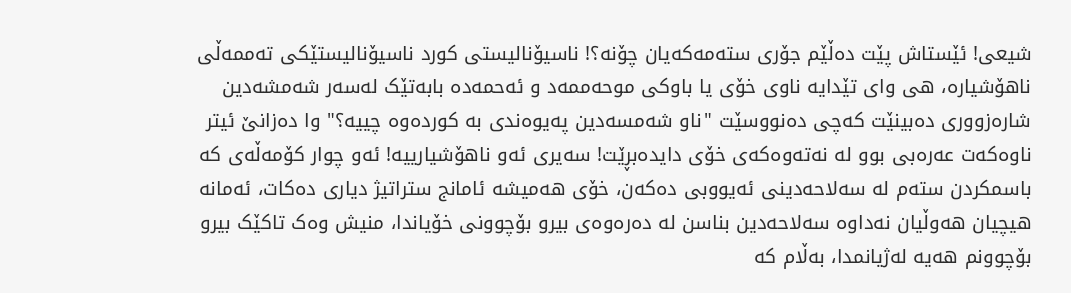شیعی! ئێستاش پێت دەڵێم جۆری ستەمەکەیان چۆنە؟! ناسیۆنالیستی کورد ناسیۆنالیستێکی تەممەڵی ناھۆشیارە، ھی وای تێدایە ناوی خۆی یا باوکی موحەممەد و ئەحمەدە بابەتێک لەسەر شەمشەدین شارەزووری دەبینێت کەچی دەنووسێت "ناو شەمسەدین پەیوەندی بە کوردەوە چییە؟" وا دەزانێ ئیتر ناوەکەت عەرەبی بوو لە نەتەوەکەی خۆی دایدەبڕێت! سەیری ئەو ناھۆشیارییە! ئەو چوار کۆمەڵەی کە باسمکردن ستەم لە سەلاحەدینی ئەیووبی دەکەن، خۆی ھەمیشە ئامانج ستراتیژ دیاری دەکات، ئەمانە ھیچیان ھەوڵیان نەداوە سەلاحەدین بناسن لە دەرەوەی بیرو بۆچوونی خۆیاندا، منیش وەک تاکێک بیرو بۆچوونم ھەیە لەژیانمدا، بەڵام کە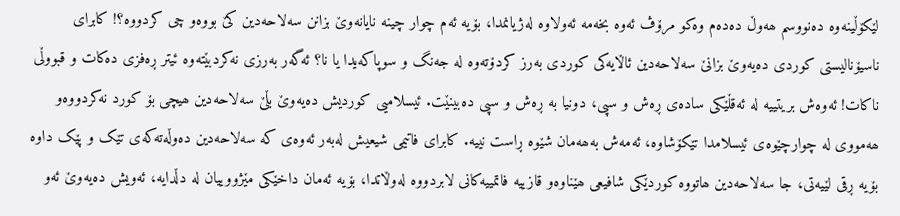لێکۆڵینەوە دەنووسم ھەوڵ دەدەم وەکو مرۆڤ ئەوە بخەمە ئەولاوە لەژیانمدا، بۆیە ئەم چوار چینە نایانەوێ بزانن سەلاحەدین کێ بووەو چی کردووە؟! کابرای ناسیۆنالیستی کوردی دەیەوێ بزانێ سەلاحەدین ئاڵایەکی کوردی بەرز کردۆتەوە لە جەنگ و سوپاکەیدا یا نا؟ ئەگەر بەرزی نەکردبێتەوە ئیتر ڕەفزی دەکات و قبووڵی ناکات! ئەوەش بریتییە لە ئەقڵێکی سادەی ڕەش و سپی، دونیا بە ڕەش و سپی دەبینێت. ئیسلامیی کوردیش دەیەوێ بڵێ سەلاحەدین ھیچی بۆ کورد نەکردووەو ھەمووی لە چوارچێوەی ئیسلامدا تێکۆشاوە، ئەمەش بەھەمان شێوە ڕاست نییە. کابرای فاتیمی شیعیش لەبەر ئەوەی کە سەلاحەدین دەوڵەتەکەی تێک و پێک داوە بۆیە ڕقی لێیەتی، جا سەلاحەدین ھاتووە کوردێکی شافیعی ھێناوەو قازییە فاتمییەکانی لابردووە لەوڵاتدا، بۆیە ئەمان داخێکی مێژووییان لە دڵدایە، ئەویش دەیەوێ ئەو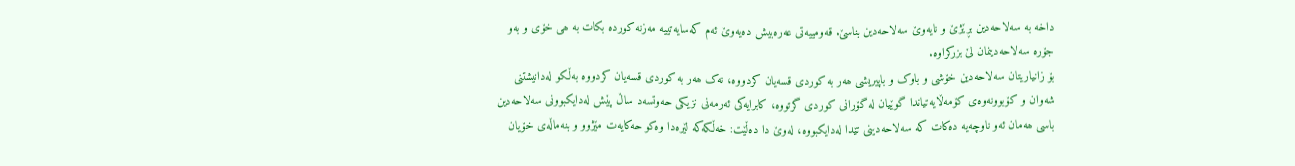داخە بە سەلاحەدین بڕێژێ و نایەوێ سەلاحەدین بناسێ. قەومییەتی عەرەبیش دەیەوێ ئەم کەسایەتییە مەزنە کوردە بکات بە ھی خۆی و بەو جۆرە سەلاحەدینمان لێ بزرکراوە.
بۆ زانیاریتان سەلاحەدین خۆشی و باوک و باپیریشی ھەر بە کوردی قسەیان کردووە، نەک ھەر بە کوردی قسەیان کردووە بەڵکو لەدانیشتنی شەوان و کۆبوونەوەی کۆمەڵایەتیاندا گوێیان لە گۆرانی کوردی گرتووە، کابرایەکی ئەرمەنی نزیکی حەوتسەد ساڵ پێش لەدایکبوونی سەلاحەدین باسی ھەمان ئەو ناوچەیە دەکات کە سەلاحەدینی تێدا لەدایکبووە، لەوێ دا دەڵێت: خەڵکەکە لێرەدا وەکو حەکایەت مێژوو و بنەماڵەی خۆیان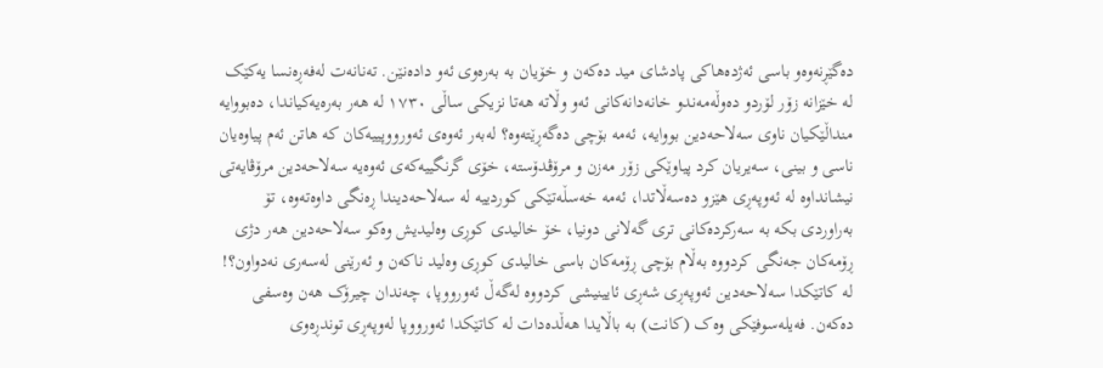دەگێڕنەوەو باسی ئەژدەھاکی پادشای مید دەکەن و خۆیان بە بەرەوی ئەو دادەنێن. تەنانەت لەفەڕەنسا یەکێک لە خێزانە زۆر لۆردو دەوڵەمەندو خانەدانەکانی ئەو وڵاتە ھەتا نزیکی ساڵی ١٧٣٠ لە ھەر بەرەیەکیاندا، دەبووایە منداڵێکیان ناوی سەلاحەدین بووایە، ئەمە بۆچی دەگەڕێتەوە؟ لەبەر ئەوەی ئەورووپییەکان کە ھاتن ئەم پیاوەیان ناسی و بینی، سەیریان کرد پیاوێکی زۆر مەزن و مرۆڤدۆستە، خۆی گرنگییەکەی ئەوەیە سەلاحەدین مرۆڤایەتی نیشانداوە لە ئەوپەڕی ھێزو دەسەڵاتدا، ئەمە خەسڵەتێکی کوردییە لە سەلاحەدیندا ڕەنگی داوەتەوە، تۆ بەراوردی بکە بە سەرکردەکانی تری گەلانی دونیا، خۆ خالیدی کوڕی وەلیدیش وەکو سەلاحەدین ھەر دژی ڕۆمەکان جەنگی کردووە بەڵام بۆچی ڕۆمەکان باسی خالیدی کوڕی وەلید ناکەن و ئەرێنی لەسەری نەدواون؟! لە کاتێکدا سەلاحەدین ئەوپەڕی شەڕی ئایینیشی کردووە لەگەڵ ئەورووپا، چەندان چیرۆک ھەن وەسفی دەکەن. فەیلەسوفێکی وەک (کانت) بە باڵایدا ھەڵدەدات لە کاتێکدا ئەورووپا لەوپەڕی توندڕەوی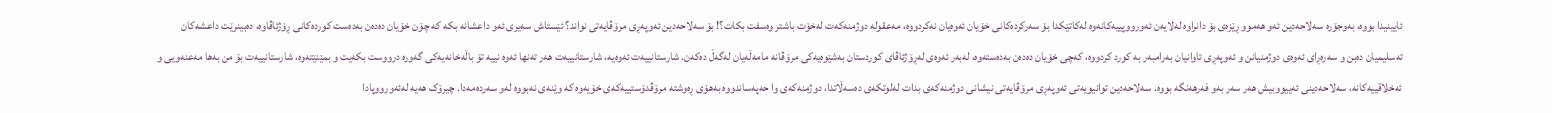ئایینیدا بووە، بەوجۆرە سەلاحەدین ئەو ھەموو ڕێزەی بۆ دانراوە لەلایەن ئەورووپییەکانەوە لەکاتێکدا بۆ سەرکردەکانی خۆیان ئەوەیان نەکردووە، مەعقولە دوژمنەکەت لەخۆت باشتر وەسفت بکات؟! بۆ سەلاحەدین ئەوپەڕی مرۆڤایەتی نواند؟ ئێستاش سەیری ئەو داعشانە بکە کە چۆن خۆیان دەدەن بەدەست کوردەکانی ڕۆژئاڤاوە، دەبینرێت داعشەکان تەسلیمیان دەبن و سەرەڕای ئەوەی دوژمنیانن و ئەوپەڕی تاوانیان بەرامبەر بە کورد کردووە، کەچی خۆیان دەدەن بەدەستەوە، لەبەر ئەوەی لەڕۆژئاڤای کوردستان بەشێوەیەکی مرۆڤانە مامەڵەیان لەگەڵ دەکەن. شارستانییەت ئەوەیە، شارستانییەت ھەر تەنھا ئەوە نییە تۆ باڵەخانەیەکی گەورە درووست بکەیت و بمێنێتەوە، شارستانییەت بۆ من بەھا مەعنەویی و ئەخلاقییەکانە، سەلاحەدینی ئەییووبیش ھەر سەر بەو فەرھەنگە بووە. سەلاحەدین توانیویەتی ئەوپەڕی مرۆڤایەتی نیشانی دوژمنەکەی بدات لەلوتکەی دەسەڵاتدا، دوژمنەکەی وا حەپەساندووە بەھۆی ڕەوشتە مرۆڤدۆستییەکەی خۆیەوە کە وێنەی نەبووە لەو سەردەمەدا. چیرۆک ھەیە لەئەورووپادا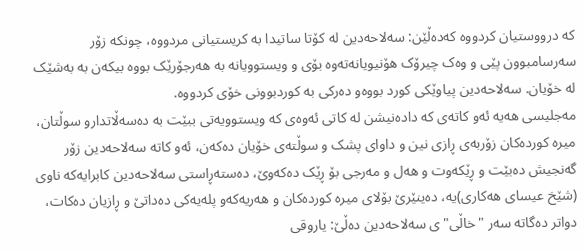کە درووستیان کردووە کەدەڵێن: سەلاحەدین لە کۆتا ساتیدا بە کریستیانی مردووە، چونکە زۆر سەرسامبوون پێی و وەک چیرۆک ھۆنیویانەتەوە بۆی و ویستوویانە بە ھەرجۆرێک بووە بیکەن بە بەشێک لە خۆیان. سەلاحەدین پیاوێکی کورد بووەو دەرکی بە کوردبوونی خۆی کردووە.
مەجلیسی ھەیە ئەو کاتەی کە دادەنیشن لە کاتی ئەوەی کە ویستوویەتی ببێت بە دەسەڵاتدارو سوڵتان، میرە کوردەکان زۆربەی ڕازی نین و داوای پشک و سوڵتەی خۆیان دەکەن، ئەو کاتە سەلاحەدین زۆر گەنجیش دەبێت و ڕێکەوت و ھەل و مەرجی بۆ ڕێک دەکەوێ، دەستەڕاستی سەلاحەدین کابرایەکە ناوی (شێخ عیسای ھەکاری)یە، دەینێرێ بۆلای میرە کوردەکان و ھەریەکەو پلەیەکی دەداتێ و ڕازیان دەکات، دواتر دەگاتە سەر "خاڵی"ی سەلاحەدین دەڵێ: یاروقی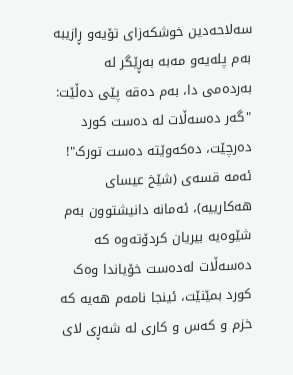سەلاحەدین خوشکەزای تۆیەو ڕازیبە بەم پلەیەو مەبە بەڕێگر لە بەردەمی دا، بەم دەقە پێی دەڵێت: "گەر دەسەڵات لە دەست کورد دەرچێت، دەکەوێتە دەست تورک"! ئەمە قسەی (شێخ عیسای ھەکارییە)، ئەمانە دانیشتوون بەم شێوەیە بیریان کردۆتەوە کە دەسەڵات لەدەست خۆیاندا وەک کورد بمێنێت، ئینجا نامەم ھەیە کە خزم و کەس و کاری لە شەڕی لای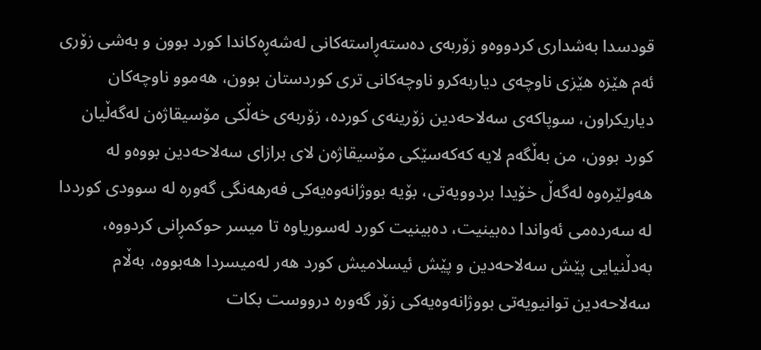قودسدا بەشداری کردووەو زۆربەی دەستەڕاستەکانی لەشەڕەکاندا کورد بوون و بەشی زۆری ئەم ھێزە ھێزی ناوچەی دیاربەکرو ناوچەکانی تری کوردستان بوون، ھەموو ناوچەکان دیاریکراون، سوپاکەی سەلاحەدین زۆرینەی کوردە، زۆربەی خەڵکی مۆسیقاژەن لەگەڵیان کورد بوون، من بەڵگەم لایە کەکەسێکی مۆسیقاژەن لای برازای سەلاحەدین بووەو لە ھەولێرەوە لەگەڵ خۆیدا بردوویەتی، بۆیە بووژانەوەیەکی فەرھەنگی گەورە لە سوودی کورددا لە سەردەمی ئەواندا دەبینیت، دەبینیت کورد لەسوریاوە تا میسر حوکمڕانی کردووە، بەدڵنیایی پێش سەلاحەدین و پێش ئیسلامیش کورد ھەر لەمیسردا ھەبووە، بەڵام سەلاحەدین توانیویەتی بووژانەوەیەکی زۆر گەورە درووست بکات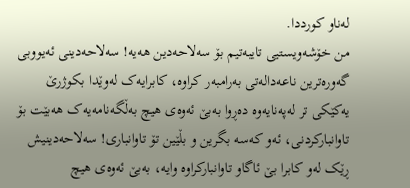لەناو کورددا.
من خۆشەویستیی تایبەتیم بۆ سەلاحەدین ھەیە! سەلاحەدینی ئەیووبی گەورەترین ناعەدالەتی بەرامبەر کراوە، کابرایەک لەوێدا بکوژرێ یەکێکی تر لەپەنایەوە دەڕوا بەبێ ئەوەی ھیچ بەڵگەنامەیەک ھەبێت بۆ تاوانبارکردنی، ئەو کەسە بگرین و بڵێین تۆ تاوانباری! سەلاحەدینیش ڕێک لەو کابرا بێ ئاگاو تاوانبارکراوە وایە، بەبێ ئەوەی ھیچ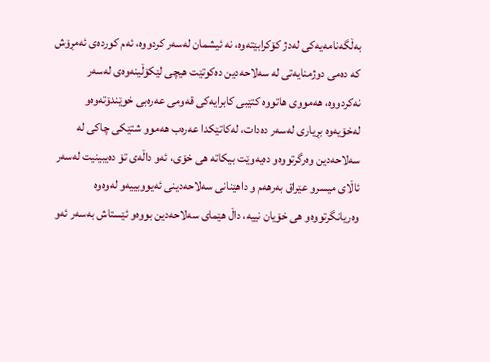بەڵگەنامەیەکی لەدژ کۆکرابێتەوە، نە ئیشمان لەسەر کردووە، ئەم کوردەی ئەمڕۆش کە دەمی دوژمنایەتی لە سەلاحەدین دەکوتێت ھیچی لێکۆڵینەوەی لەسەر نەکردووە، ھەمووی ھاتووە کتێبی کابرایەکی قەومی عەرەبی خوێندۆتەوەو لەخۆیەوە بڕیاری لەسەر دەدات، لەکاتێکدا عەرەب ھەموو شتێکی چاکی لە سەلاحەدین وەرگرتووەو دەیەوێت بیکاتە ھی خۆی، ئەو داڵەی تۆ دەیبینیت لەسەر ئاڵای میسرو عێراق بەرھەم و داھێنانی سەلاحەدینی ئەیووبییەو لەوەوە وەریانگرتووەو ھی خۆیان نییە، داڵ ھێمای سەلاحەدین بووەو ئێستاش بەسەر ئەو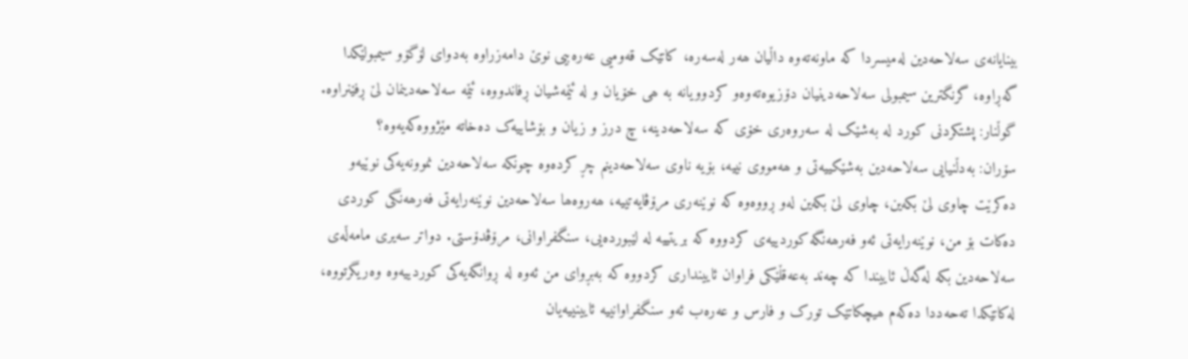بینایانەی سەلاحەدین لەمیسردا کە ماونەتەوە داڵیان ھەر لەسەرە، کاتێک قەومیی عەرەبیی نوێ دامەزراوە بەدوای لۆگۆو سیمبولێکدا گەڕاوە، گرنگترین سیمبولی سەلاحەدینیان دۆزیوەتەوەو کردوویانە بە ھی خۆیان و لە ئێمەشیان ڕفاندووە، ئێمە سەلاحەدینمان لێ ڕفێنراوە.
گوڵنار: پشتکردنی کورد لە بەشێک لە سەروەری خۆی کە سەلاحەدینە، چ درز و زیان و بۆشاییەک دەخاتە مێژووەکەیەوە؟
سۆران: بەدڵنیایی سەلاحەدین بەشێکییەتی و ھەمووی نییە، بۆیە ناوی سەلاحەدینم چڕ کردەوە چونکە سەلاحەدین نموونەیەکی نوێیەو دەکرێت چاوی لێ بکەین، چاوی لێ بکەین لەو ڕووەوە کە نوێنەری مرۆڤایەتییە، ھەروەھا سەلاحەدین نوێنەرایەتی فەرھەنگی کوردی دەکات بۆ من، نوێنەرایەتی ئەو فەرھەنگە کوردییەی کردووە کە بریتییە لە لێبوردەیی، سنگفراوانی، مرۆڤدۆستی. دواتر سەیری مامەڵەی سەلاحەدین بکە لەگەڵ ئاییندا کە چەند بەعەقڵێکی فراوان ئایینداری کردووە کە بەبڕوای من ئەوە لە ڕوانگەیەکی کوردییەوە وەریگرتووە، لەکاتێکدا تەحەددا دەکەم ھیچکاتێک تورک و فارس و عەرەب ئەو سنگفراوانییە ئایینییەیان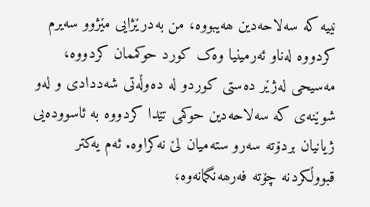نییە کە سەلاحەدین ھەیبووە، من بەدرێژایی مێژوو سەیرم کردووە لەناو ئەرمینیا وەک کورد حوکممان کردووە، مەسیحی لەژێر دەستی کوردو لە دەوڵەتی شەددادی و لەو شوێنەی کە سەلاحەدین حوکمی تێدا کردووە بە ئاسوودەیی ژیانیان بردۆتە سەرو ستەمیان لێ نەکراوە. ئەم یەکتر قبووڵکردنە چۆتە فەرھەنگمانەوە،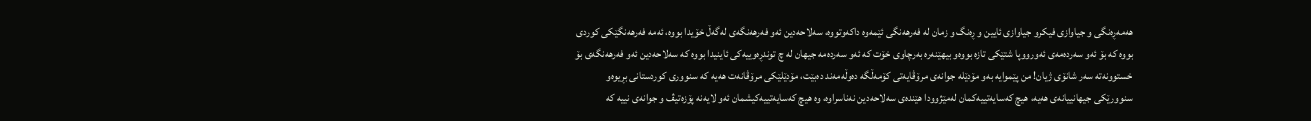ھەمەڕەنگی و جیاوازی فیکرو جیاوازی ئایین و ڕەنگ و زمان لە فەرھەنگی ئێمەوە داکەوتووە، سەلاحەدین ئەو فەرھەنگەی لەگەڵ خۆیدا بووە، ئەمە فەرھەنگێکی کوردی بووە کە بۆ ئەو سەردەمەی ئەورووپا شتێکی تازە بووەو بیھێنەرە بەرچاوی خۆت کە ئەو سەردەمە جیھان لە چ توندڕەوییەکی ئاینیدا بووە کە سەلاحەدین ئەو فەرھەنگەی بۆ خستوونەتە سەر شانۆی ژیان! من پێموایە بەو مۆدێلە جوانەی مرۆڤایەتی کۆمەڵگە دەوڵەمەند دەبێت، مۆدێلێکی مرۆڤانەت ھەیە کە سنووری کوردستانی بڕیوەو سنوورێکی جیھانییانەی ھەیە، ھیچ کەسایەتییەکمان لەمێژوودا ھێندەی سەلاحەدین نەناسراوە، وە ھیچ کەسایەتییەکیشمان ئەو لایەنە پۆزەتیڤ و جوانەی نییە کە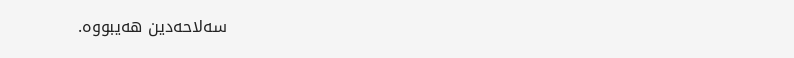سەلاحەدین ھەیبووە.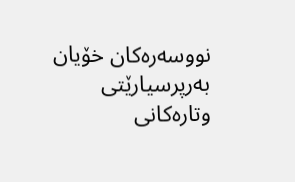نووسەرەکان خۆیان بەرپرسیارێتی وتارەکانی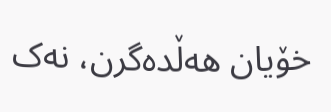خۆیان هەڵدەگرن، نەک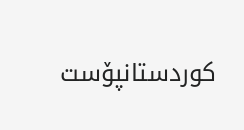کوردستانپۆست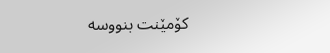کۆمێنت بنووسە